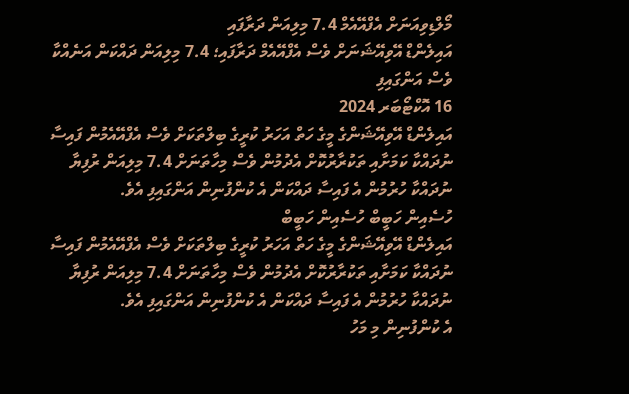މޯލްޑިވިއަނަށް އެފްއޭއެމް 7.4 މިލިއަން ދަރާފައި
އައިލެންޑް އޭވިއޭޝަނަށް ވެސް އެފްއޭއެމް ދަރާފައި؛ 7.4 މިލިއަން ދައްކަން އަނެއްކާ ވެސް އަންގައިފި
16 އޮކްޓޯބަރ 2024
އައިލެންޑް އޭވިއޭޝަންގެ މީގެ ހަތް އަހަރު ކުރީގެ ބިލްތަކަށް ވެސް އެފްއޭއެމުން ފައިސާ ނުދައްކާ ކަމަށާއި ތަކުރާރުކޮށް އެދުމުން ވެސް މިހާތަނަށް 7.4 މިލިއަން ރުފިޔާ ނުދައްކާ ހުރުމުން އެ ފައިސާ ދައްކަން އެ ކުންފުނިން އަންގައިފި އެވެ.
ހުސެއިން ހަބީބް ހުސެއިން ހަބީބް
އައިލެންޑް އޭވިއޭޝަންގެ މީގެ ހަތް އަހަރު ކުރީގެ ބިލްތަކަށް ވެސް އެފްއޭއެމުން ފައިސާ ނުދައްކާ ކަމަށާއި ތަކުރާރުކޮށް އެދުމުން ވެސް މިހާތަނަށް 7.4 މިލިއަން ރުފިޔާ ނުދައްކާ ހުރުމުން އެ ފައިސާ ދައްކަން އެ ކުންފުނިން އަންގައިފި އެވެ.
އެ ކުންފުނިން މި މަހު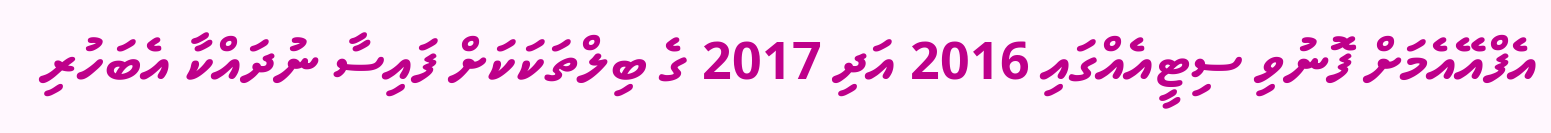އެފްއޭއެމަށް ފޮނުވި ސިޓީއެއްގައި 2016 އަދި 2017 ގެ ބިލްތަކަކަށް ފައިސާ ނުދައްކާ އެބަހުރި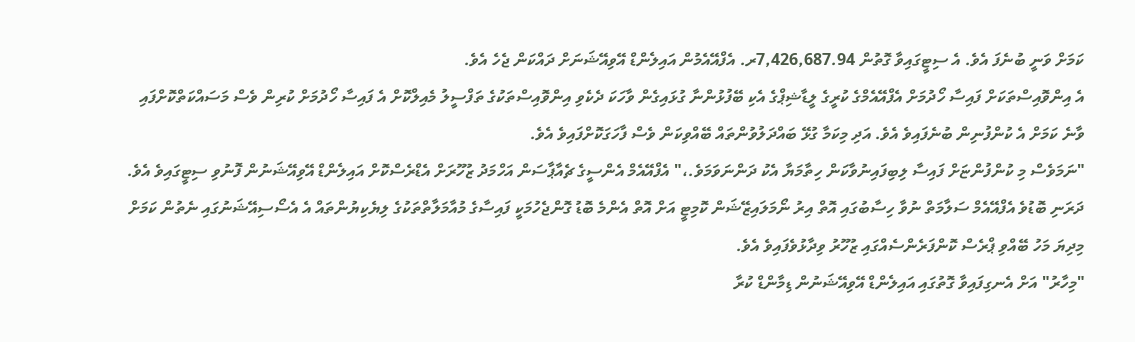ކަމަށް ވަނީ ބުނެފަ އެވެ. އެ ސިޓީގައިވާ ގޮތުން 7,426,687.94ރ. އެފްއޭއެމުން އައިލެންޑް އޭވިއޭޝަނަށް ދައްކަން ޖެހެ އެވެ.
އެ އިންވޮއިސްތަކަށް ފައިސާ ހޯދުމަށް އެފްއޭއެމްގެ ކުރީގެ ލީޑާޝިޕްގެ އެކި ބޭފުޅުންނާ ގުޅައިގެން ވާހަކަ ދެކެވި އިންވޮއިސްތަކުގެ ތަފްސީލު މެއިލްކޮށް އެ ފައިސާ ހޯދުމަށް ކުރިން ވެސް މަސައްކަތްކޮށްފައި ވާނެ ކަމަށް އެ ކުންފުނިން ބުނެފައިވެ އެވެ. އަދި މިކަމާ ގުޅޭ ބައްދަލުވުންތައް ބޭއްވިކަން ވެސް ފާހަގަކޮށްފައިވެ އެވެ.
"ނަމަވެސް މި ކުންފުންޏަށް ފައިސާ ލިބިފައިނުވާކަން ހިތާމަޔާ އެކު ދަންނަވަމަވެ.،" އެފްއޭއެމް އެންސީގެ ޗެއާޕާސަން އަހްމަދު ޒުހޫރަށް އެޑްރެސްކޮށް އައިލެންޑް އޭވިއޭޝަނުން ފޮނުވި ސިޓީގައިވެ އެވެ.
ދަރަނި ބޮޑުވެ އެފްއޭއެމް ސަލާމަތް ނުވާ ހިސާބުގައި އޮތް އިރު ނޯމަލައިޒޭޝަން ކޮމިޓީ އަށް އޮތް އެންމެ ބޮޑު ގޮންޖެހުމަކީ ފައިސާގެ މުއާމަލާތްތަކުގެ ލިޔެކިޔުންތައް އެ އެސޯސިއޭޝަނުގައި ނެތުން ކަމަށް މިދިޔަ މަހު ބޭއްވި ޕްރެސް ކޮންފަރެންސެއްގައި ޒުހޫރު ވިދާޅުވެފައިވެ އެވެ.
"މިހާރު" އަށް އެނގިފައިވާ ގޮތުގައި އައިލެންޑް އޭވިއޭޝަނުން ޑިމާންޑް ކުރާ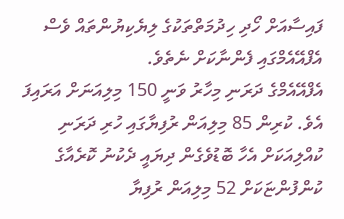ފައިސާއަށް ހޯދި ހިދުމަތްތަކުގެ ލިޔެކިޔުންތައް ވެސް އެފްއޭއެމްގައި ފެންނާކަށް ނެތެވެ.
އެފްއޭއެމްގެ ދަރަނި މިހާރު ވަނީ 150 މިލިއަނަށް އަރައިފަ އެވެ. ކުރިން 85 މިލިއަން ރުފިޔާގައި ހުރި ދަރަނި ކުއްލިއަކަށް އެހާ ބޮޑުވެގެން ދިޔައީ ދެކުނު ކޮރެއާގެ ކުންފުންޏަކަށް 52 މިލިއަން ރުފިޔާ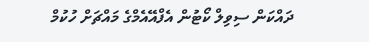ދައްކަން ސިވިލް ކޯޓުން އެފްއޭއެމްގެ މައްޗަށް ހުކުމް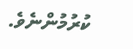ކުރުމުންނެވެ.